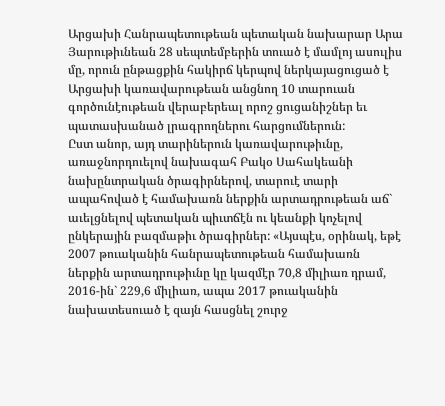Արցախի Հանրապետութեան պետական նախարար Արա Յարութիւնեան 28 սեպտեմբերին տուած է մամլոյ ասուլիս մը, որուն ընթացքին հակիրճ կերպով ներկայացուցած է Արցախի կառավարութեան անցնող 10 տարուան գործունէութեան վերաբերեալ որոշ ցուցանիշներ եւ պատասխանած լրագրողներու հարցումներուն:
Ըստ անոր, այդ տարիներուն կառավարութիւնը, առաջնորդուելով նախագահ Բակօ Սահակեանի նախընտրական ծրագիրներով, տարուէ տարի ապահոված է համախառն ներքին արտադրութեան աճ` աւելցնելով պետական պիւտճէն ու կեանքի կոչելով ընկերային բազմաթիւ ծրագիրներ: «Այսպէս, օրինակ, եթէ 2007 թուականին հանրապետութեան համախառն ներքին արտադրութիւնը կը կազմէր 70,8 միլիառ դրամ, 2016-ին` 229,6 միլիառ, ապա 2017 թուականին նախատեսուած է զայն հասցնել շուրջ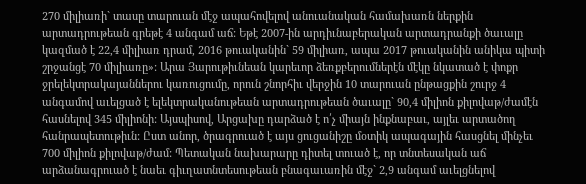270 միլիառի` տասը տարուան մէջ ապահովելով անուանական համախառն ներքին արտադրութեան գրեթէ 4 անգամ աճ: Եթէ 2007-ին արդիւնաբերական արտադրանքի ծաւալը կազմած է 22,4 միլիառ դրամ, 2016 թուականին` 59 միլիառ, ապա 2017 թուականին անիկա պիտի շրջանցէ 70 միլիառը»: Արա Յարութիւնեան կարեւոր ձեռքբերումներէն մէկը նկատած է փոքր ջրելեկտրակայաններու կառուցումը, որուն շնորհիւ վերջին 10 տարուան ընթացքին շուրջ 4 անգամով աւելցած է ելեկտրականութեան արտադրութեան ծաւալը` 90,4 միլիոն քիլովաթ/ժամէն հասնելով 345 միլիոնի: Այսպիսով, Արցախը դարձած է ո՛չ միայն ինքնաբաւ, այլեւ արտածող հանրապետութիւն: Ըստ անոր, ծրագրուած է այս ցուցանիշը մօտիկ ապագային հասցնել մինչեւ 700 միլիոն քիլովաթ/ժամ: Պետական նախարարը դիտել տուած է, որ տնտեսական աճ արձանագրուած է նաեւ գիւղատնտեսութեան բնագաւառին մէջ` 2,9 անգամ աւելցնելով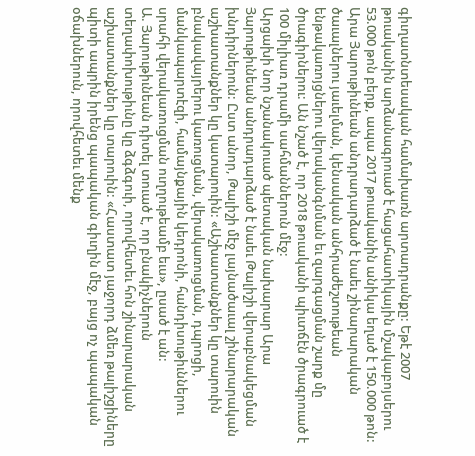գիւղատնտեսական համախառն արտադրանքը: Եթէ 2007 թուականին արձանագրուած է հացահատիկային մշակաբոյսերու 53.000 թոն բերք, ապա 2017 թուականին անիկա եղած է 150.000 թոն: Արա Յարութիւնեան անդրադարձած է նաեւ շինարարական ծաւալներու յաւելման, կենսական անհրաժեշտութեան ենթակառոյցներու վերականգնման եւ զարգացման շարք մը ծրագիրներու: Ան նշած է, որ 2018 թուականի պիւտճէն ծրագրուած է 100 միլիառ դրամի սահմաններուն մէջ:
Արցախի նոր նշանակուած պետական նախարար Արա Յարութիւնեան անդրադարձած է նաեւ Թալիշի վերաբնակեցման խնդիրներուն: Ըստ անոր, Թալիշի մէջ լայնածաւալ շինարարական աշխատանքներ կը կատարուին: «Աշխատանքներ կը տարուին բնակավայրերու կառուցման, վերակառուցման, դպրոցի, մանկապարտէզի, համայնքային կեդրոնի, հանդիսութիւններու սրահի վերակառուցման ուղղութեամբ եւս», ըսած է ան:
Ա. Յարութիւնեան դիտել տուած է, որ բնակիչներուն տեղափոխութիւնը կը ձգձգուի, որովհետեւ հոն շինարարական աշխատանքներ կը տարուին: «Հաստատ յաջորդ ձմեռ թալիշցիները պիտի ապրին իրենց պապական գիւղին մէջ, բայց ոչ պապական օճախներուն, որովհետեւ մենք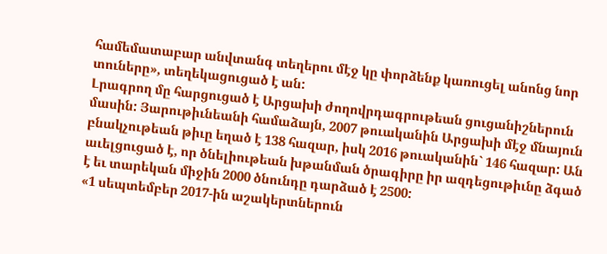համեմատաբար անվտանգ տեղերու մէջ կը փորձենք կառուցել անոնց նոր տուները», տեղեկացուցած է ան:
Լրագրող մը հարցուցած է Արցախի ժողովրդագրութեան ցուցանիշներուն մասին: Յարութիւնեանի համաձայն, 2007 թուականին Արցախի մէջ մնայուն բնակչութեան թիւը եղած է 138 հազար, իսկ 2016 թուականին` 146 հազար: Ան աւելցուցած է, որ ծնելիութեան խթանման ծրագիրը իր ազդեցութիւնը ձգած է եւ տարեկան միջին 2000 ծնունդը դարձած է 2500:
«1 սեպտեմբեր 2017-ին աշակերտներուն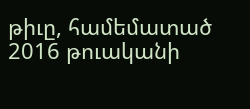թիւը, համեմատած 2016 թուականի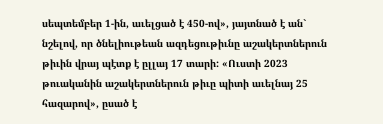սեպտեմբեր 1-ին, աւելցած է 450-ով», յայտնած է ան` նշելով, որ ծնելիութեան ազդեցութիւնը աշակերտներուն թիւին վրայ պէտք է ըլլայ 17 տարի: «Ուստի 2023 թուականին աշակերտներուն թիւը պիտի աւելնայ 25 հազարով», ըսած է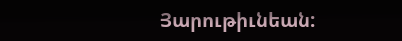Յարութիւնեան: